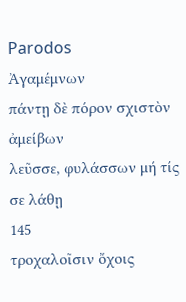Parodos
Ἀγαμέμνων
πάντῃ δὲ πόρον σχιστὸν ἀμείβων
λεῦσσε, φυλάσσων μή τίς σε λάθῃ
145
τροχαλοῖσιν ὄχοις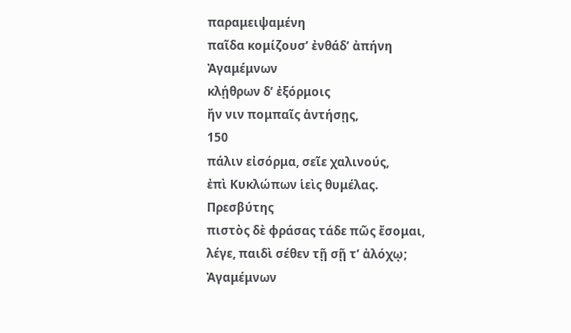παραμειψαμένη
παῖδα κομίζουσʼ ἐνθάδʼ ἀπήνη
Ἀγαμέμνων
κλῄθρων δʼ ἐξόρμοις
ἤν νιν πομπαῖς ἀντήσῃς,
150
πάλιν εἰσόρμα, σεῖε χαλινούς,
ἐπὶ Κυκλώπων ἱεὶς θυμέλας.
Πρεσβύτης
πιστὸς δὲ φράσας τάδε πῶς ἔσομαι,
λέγε, παιδὶ σέθεν τῇ σῇ τʼ ἀλόχῳ;
Ἀγαμέμνων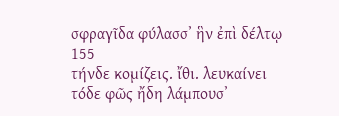σφραγῖδα φύλασσʼ ἣν ἐπὶ δέλτῳ
155
τήνδε κομίζεις. ἴθι. λευκαίνει
τόδε φῶς ἤδη λάμπουσʼ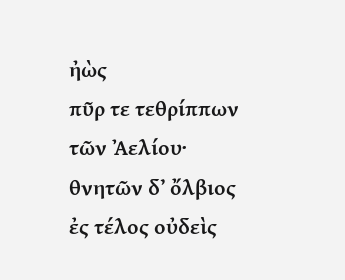ἠὼς
πῦρ τε τεθρίππων τῶν Ἀελίου·
θνητῶν δʼ ὄλβιος ἐς τέλος οὐδεὶς